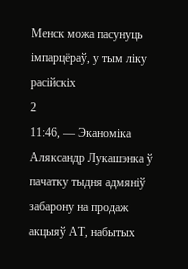Менск можа пасунуць імпарцёраў, у тым ліку расійскіх
2
11:46, — Эканоміка
Аляксандр Лукашэнка ў пачатку тыдня адмяніў забарону на продаж акцыяў АТ, набытых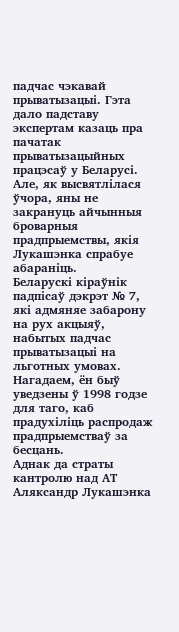падчас чэкавай прыватызацыі. Гэта дало падставу экспертам казаць пра пачатак прыватызацыйных працэсаў у Беларусі. Але, як высвятлілася ўчора, яны не закрануць айчынныя броварныя прадпрыемствы, якія Лукашэнка спрабуе абараніць.
Беларускі кіраўнік падпісаў дэкрэт № 7, які адмяняе забарону на рух акцыяў, набытых падчас прыватызацыі на льготных умовах. Нагадаем, ён быў уведзены ў 1998 годзе для таго, каб прадухіліць распродаж прадпрыемстваў за бесцань.
Аднак да страты кантролю над АТ Аляксандр Лукашэнка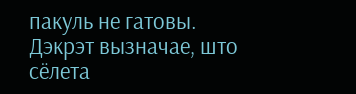пакуль не гатовы. Дэкрэт вызначае, што сёлета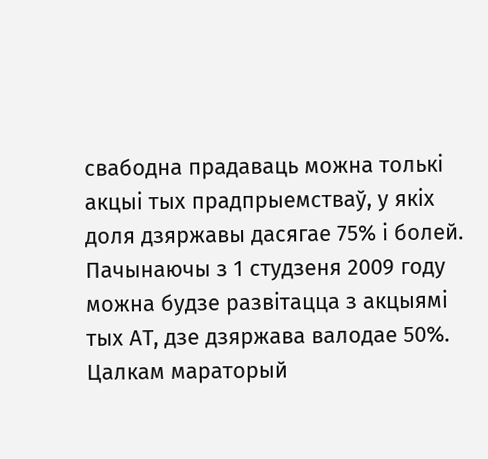свабодна прадаваць можна толькі акцыі тых прадпрыемстваў, у якіх доля дзяржавы дасягае 75% і болей. Пачынаючы з 1 студзеня 2009 году можна будзе развітацца з акцыямі тых АТ, дзе дзяржава валодае 50%. Цалкам мараторый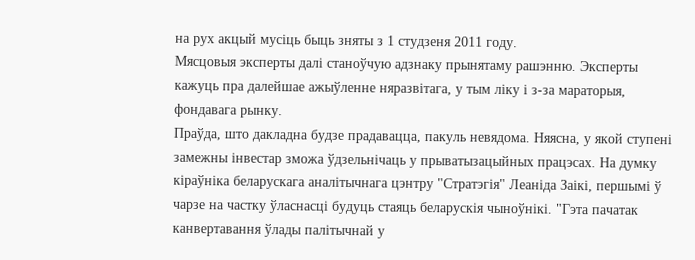на рух акцый мусіць быць зняты з 1 студзеня 2011 году.
Мясцовыя эксперты далі станоўчую адзнаку прынятаму рашэнню. Эксперты кажуць пра далейшае ажыўленне няразвітага, у тым ліку і з-за мараторыя, фондавага рынку.
Праўда, што дакладна будзе прадавацца, пакуль невядома. Няясна, у якой ступені замежны інвестар зможа ўдзельнічаць у прыватызацыйных працэсах. На думку кіраўніка беларускага аналітычнага цэнтру "Стратэгія" Леаніда Заікі, першымі ў чарзе на частку ўласнасці будуць стаяць беларускія чыноўнікі. "Гэта пачатак канвертавання ўлады палітычнай у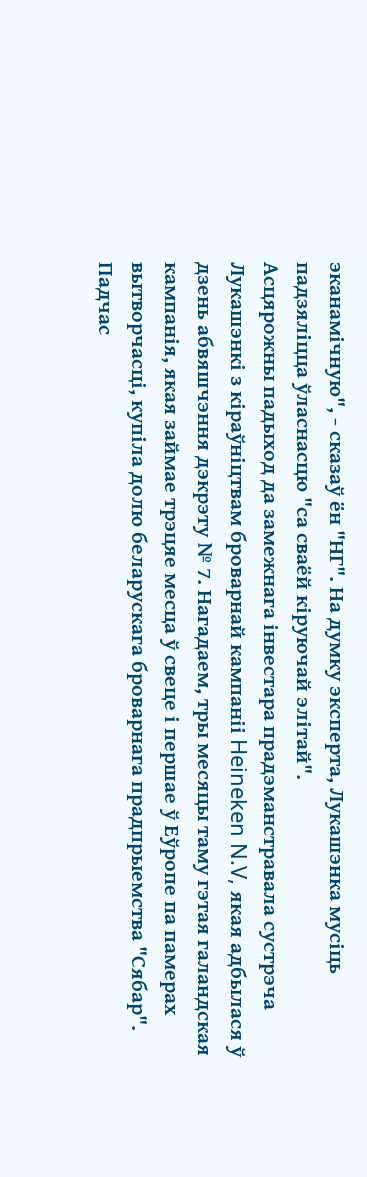эканамічную", - сказаў ён "НГ". На думку эксперта, Лукашэнка мусіць падзяліцца ўласнасцю "са сваёй кіруючай элітай".
Асцярожны падыход да замежнага інвестара прадэманстравала сустрэча Лукашэнкі з кіраўніцтвам броварнай кампаніі Heineken N.V, якая адбылася ў дзень абвяшчэння дэкрэту № 7. Нагадаем, тры месяцы таму гэтая галандская кампанія, якая займае трэцяе месца ў свеце і першае ў Еўропе па памерах вытворчасці, купіла долю беларускага броварнага прадпрыемства "Сябар". Падчас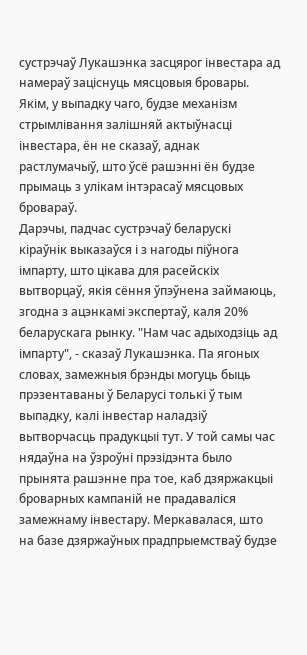сустрэчаў Лукашэнка засцярог інвестара ад намераў заціснуць мясцовыя бровары. Якім, у выпадку чаго, будзе механізм стрымлівання залішняй актыўнасці інвестара, ён не сказаў, аднак растлумачыў, што ўсё рашэнні ён будзе прымаць з улікам інтэрасаў мясцовых бровараў.
Дарэчы, падчас сустрэчаў беларускі кіраўнік выказаўся і з нагоды піўнога імпарту, што цікава для расейскіх вытворцаў, якія сёння ўпэўнена займаюць, згодна з ацэнкамі экспертаў, каля 20% беларускага рынку. "Нам час адыходзіць ад імпарту", - сказаў Лукашэнка. Па ягоных словах, замежныя брэнды могуць быць прэзентаваны ў Беларусі толькі ў тым выпадку, калі інвестар наладзіў вытворчасць прадукцыі тут. У той самы час нядаўна на ўзроўні прэзідэнта было прынята рашэнне пра тое, каб дзяржакцыі броварных кампаній не прадаваліся замежнаму інвестару. Меркавалася, што на базе дзяржаўных прадпрыемстваў будзе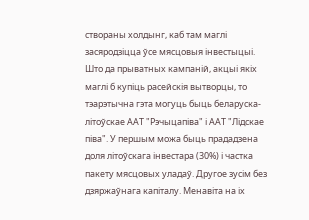створаны холдынг, каб там маглі засяродзіцца ўсе мясцовыя інвестыцыі.
Што да прыватных кампаній, акцыі якіх маглі б купіць расейскія вытворцы, то тэарэтычна гэта могуць быць беларуска-літоўскае ААТ "Рэчыцапіва" і ААТ "Лідскае піва". У першым можа быць прададзена доля літоўскага інвестара (30%) і частка пакету мясцовых уладаў. Другое зусім без дзяржаўнага капіталу. Менавіта на іх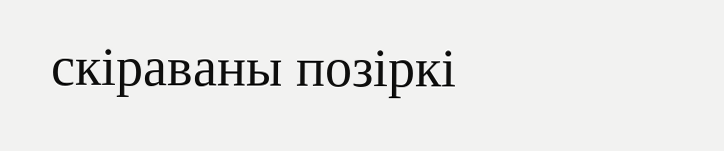скіраваны позіркі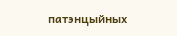патэнцыйных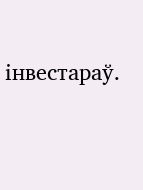інвестараў.